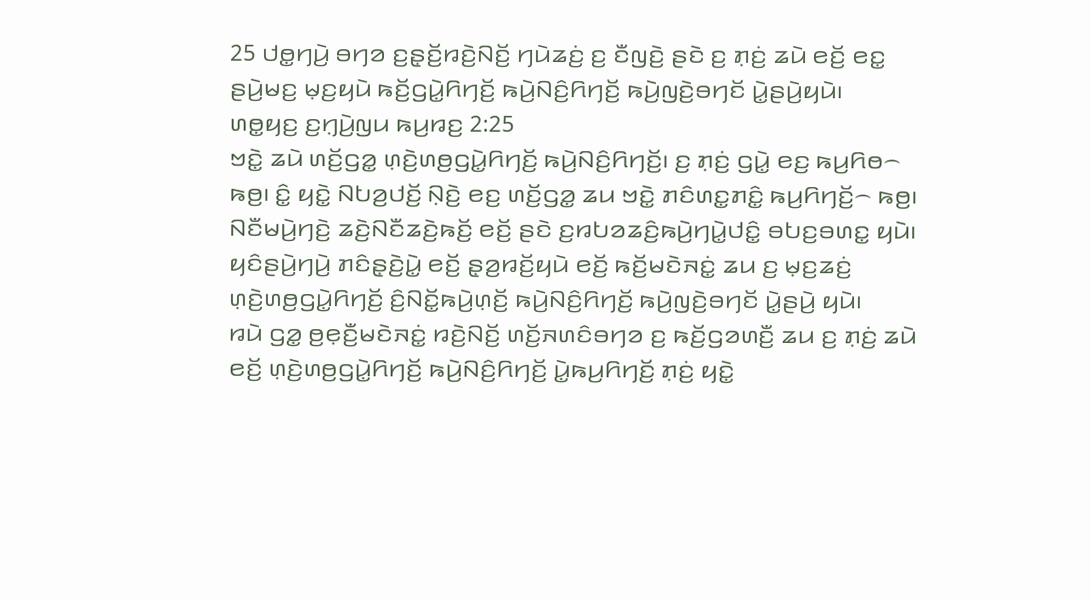25 ꤓꤥ꤭ꤚꤣꤧ꤬ ꤋꤚꤤ ꤢ꤬ꤔ꤫ꤢꤩ꤬ꤙꤢꤧ꤬ꤡꤢꤩ꤬ ꤚꤣꤧꤘꤢꤦ꤬ ꤢ꤬ ꤢꤪꤜꤢꤧ꤬ ꤔꤢꤧ ꤢ꤬ ꤊ꤫ꤢꤦ꤬ ꤘꤣꤧ ꤕꤢꤩ꤬ ꤕꤢ꤭ ꤔꤣꤧ꤬ꤗꤢ꤬ ꤗ꤫ꤢ꤬ꤟꤣꤧ ꤒꤢꤩ꤬ꤞꤣꤧ꤭ꤖꤚꤢꤩ꤬ ꤒꤣꤧ꤬ꤡꤢꤨ꤬ꤖꤚꤢꤩ꤬ ꤒꤣꤧ꤬ꤜꤢꤧ꤬ꤋꤚꤢꤩ ꤣꤧ꤭ꤔꤣꤧ꤬ꤟꤣꤧ꤯
ꤛꤥ꤭ꤟꤢ꤬ ꤢ꤬ꤚ꤫ꤣꤧ꤬ꤜꤣ ꤒꤣ꤬ꤙꤢ꤬ 2:25
ꤠꤢꤧ꤭ ꤘꤣꤧ ꤛꤢꤩ꤬ꤞꤤ꤭ ꤛ꤫ꤢꤧ꤬ꤛꤥ꤬ꤞꤣꤧ꤭ꤖꤚꤢꤩ꤬ ꤒꤣꤧ꤬ꤡꤢꤨ꤬ꤖꤚꤢꤩ꤬꤯ ꤢ꤬ ꤊ꤫ꤢꤦ꤬ ꤞꤣꤧ꤭ ꤕꤢ꤬ ꤒꤣ꤬ꤖꤥ꤮ ꤒꤥ꤬꤯ ꤢꤨ꤭ ꤟꤢꤧ꤭ ꤡꤝꤤ꤬ꤓꤢꤩ꤬ ꤡ꤫ꤢꤧ꤬ ꤕꤢ꤬ ꤛꤢꤩ꤬ꤞꤤ꤭ ꤘꤣ ꤠꤢꤧ꤭ ꤊꤢꤨꤛꤢ꤭ꤊꤢꤨ꤭ ꤒꤣ꤬ꤖꤚꤢꤩ꤬꤮ ꤒꤥ꤬꤯
ꤡꤢꤪꤗꤣꤧ꤬ꤚꤢꤧ꤬ ꤘꤢꤧ꤬ꤡꤢꤪꤘꤢꤧ꤬ꤒꤢꤩ꤬ ꤕꤢꤩ꤬ ꤔꤢꤧ ꤢ꤬ꤙꤝꤤꤘꤢꤨ꤬ꤒꤣꤧ꤬ꤚꤣꤧ꤭ꤓꤢꤨ꤭ ꤋꤝꤢ꤬ꤋꤛꤢ꤭ ꤟꤣꤧ꤯ ꤟꤢꤨꤔꤣꤧ꤬ꤚꤣꤧ꤬ ꤊꤢꤨꤔ꤫ꤢꤧ꤬ꤣꤧ꤭ ꤕꤢꤩ꤬ ꤔ꤫ꤤ꤬ꤙꤢꤩ꤬ꤟꤣꤧ ꤕꤢꤩ꤬ ꤒꤢꤩ꤬ꤗꤢꤧꤏꤢꤦ꤭ ꤘꤣ ꤢ꤬ ꤗ꤫ꤢ꤬ꤘꤢꤦ꤬ ꤛ꤫ꤢꤧ꤬ꤛꤥ꤬ꤞꤣꤧ꤭ꤖꤚꤢꤩ꤬ ꤢꤨ꤬ꤡꤢꤩ꤭ꤒꤣꤧ꤬ꤛ꤫ꤢꤩ꤬ ꤒꤣꤧ꤬ꤡꤢꤨ꤬ꤖꤚꤢꤩ꤬ ꤒꤣꤧ꤬ꤜꤢꤧ꤬ꤋꤚꤢꤩ ꤣꤧ꤭ꤔꤣꤧ꤬ ꤟꤣꤧ꤯
ꤙꤣꤧ ꤞꤤ꤭ ꤥ꤬ꤕ꤫ꤢꤪ꤬ꤗꤢꤧꤏꤢꤦ꤭ ꤙꤢꤧ꤬ꤡꤢꤩ꤬ ꤛꤢꤩ꤬ꤏꤛꤢꤨꤋꤚꤤ ꤢ꤬ ꤒꤢꤩ꤬ꤞꤤꤛꤢꤪ꤬ ꤘꤣ ꤢ꤬ ꤊ꤫ꤢꤦ꤬ ꤘꤣꤧ ꤕꤢꤩ꤬ ꤛ꤫ꤢꤧ꤬ꤛꤥ꤬ꤞꤣꤧ꤭ꤖꤚꤢꤩ꤬ ꤒꤣꤧ꤬ꤡꤢꤨ꤬ꤖꤚꤢꤩ꤬ ꤣꤧ꤭ꤒꤣ꤬ꤖꤚꤢꤩ꤬ ꤊ꤫ꤢꤦ꤬ ꤟꤢꤧ꤭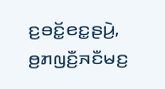ꤢ꤬ꤋꤢꤩ꤭ꤕꤢ꤭ꤔꤣꤧ꤬, ꤥ꤬ꤊꤜꤢꤪ꤬ꤏꤢꤪꤗꤢ꤬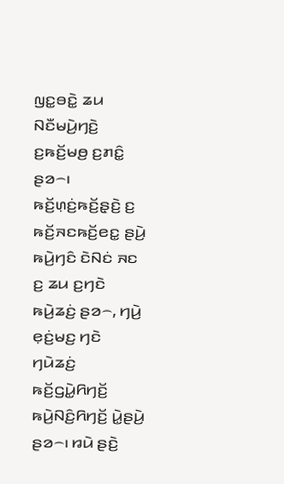ꤜꤢ꤭ꤋꤢꤧ꤭ ꤘꤣ ꤡꤢꤪꤗꤣꤧ꤬ꤚꤢꤧ꤬ ꤢ꤬ꤒꤢꤩ꤬ꤗꤥ꤬ ꤢ꤬ꤊꤢꤨ꤭ ꤔꤤ꤮꤯
ꤒꤢꤩ꤬ꤛ꤫ꤢꤦ꤬ꤒꤢꤩ꤬ꤔ꤫ꤢꤧ꤬ ꤢ꤬ ꤒꤢꤩ꤬ꤏꤢꤒꤢꤩ꤬ꤕꤢ꤭ ꤔꤣꤧ꤬ ꤒꤣꤧ꤬ꤚꤢꤨ ꤢꤧꤡꤢꤦ ꤏꤢ ꤢ꤬ ꤘꤣ ꤢ꤬ꤚꤢꤧ ꤒꤣꤧ꤬ꤘꤢꤦ꤬ ꤔꤤ꤮, ꤚꤣꤧ꤬ ꤕ꤫ꤢꤦ꤬ꤗꤢ꤬ ꤚꤢꤧ ꤚꤣꤧꤘꤢꤦ꤬ ꤒꤢꤩ꤬ꤞꤣꤧ꤭ꤖꤚꤢꤩ꤬ ꤒꤣꤧ꤬ꤡꤢꤨ꤬ꤖꤚꤢꤩ꤬ ꤣꤧ꤭ꤔꤣꤧ꤬ ꤔꤤ꤮꤯ ꤙꤣꤧ ꤔꤢꤧ꤬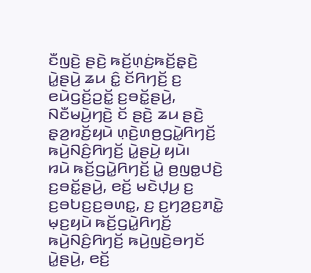ꤢꤪꤜꤢꤧ꤬ ꤔꤢꤧ꤬ ꤒꤢꤩ꤬ꤛ꤫ꤢꤦ꤬ꤒꤢꤩ꤬ꤔ꤫ꤢꤧ꤬ ꤣꤧ꤭ꤔꤣꤧ꤬ ꤘꤣ ꤢꤨ꤭ ꤢꤩꤖꤚꤢꤩ꤬ ꤢ꤬ ꤕꤣꤧꤞꤢꤩ꤬ꤑꤢꤩ꤭ ꤢ꤬ꤋꤢꤩ꤭ꤔꤣꤧ꤬, ꤡꤢꤪꤗꤣꤧ꤬ꤚꤢꤧ꤬ ꤢꤩ ꤔꤢꤧ꤬ ꤘꤣ ꤔꤢꤧ꤬ ꤔ꤫ꤤ꤬ꤙꤢꤩ꤬ꤟꤣꤧ ꤛ꤫ꤢꤧ꤬ꤛꤥ꤬ꤞꤣꤧ꤭ꤖꤚꤢꤩ꤬ ꤒꤣꤧ꤬ꤡꤢꤨ꤬ꤖꤚꤢꤩ꤬ ꤣꤧ꤭ꤔꤣꤧ꤬ ꤟꤣꤧ꤯
ꤙꤣꤧ ꤒꤢꤩ꤬ꤞꤣꤧ꤭ꤖꤚꤢꤩ꤬ ꤣꤧ꤭ ꤥ꤬ꤜꤥ꤭ꤓꤢꤧ꤬ ꤢ꤬ꤋꤢꤩ꤭ꤔꤣꤧ꤬, ꤕꤢꤩ꤬ ꤗꤢꤧꤓ꤫ꤣ꤬ ꤢ꤬ ꤢ꤬ꤋꤝꤢ꤬ꤢ꤬ꤋꤛꤢ꤭, ꤢ꤬ ꤢ꤬ꤚꤤ꤬ꤢ꤬ꤊꤢꤧ꤭ ꤗ꤫ꤢ꤬ꤟꤣꤧ ꤒꤢꤩ꤬ꤞꤣꤧ꤭ꤖꤚꤢꤩ꤬ ꤒꤣꤧ꤬ꤡꤢꤨ꤬ꤖꤚꤢꤩ꤬ ꤒꤣꤧ꤬ꤜꤢꤧ꤬ꤋꤚꤢꤩ ꤣꤧ꤭ꤔꤣꤧ꤬, ꤕꤢꤩ꤬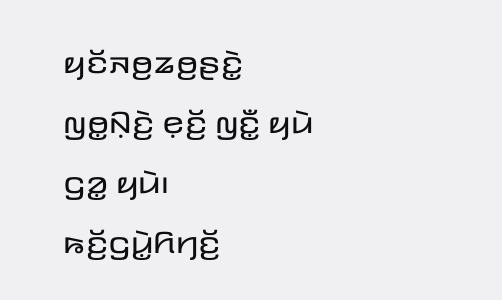ꤟꤢꤩꤏꤥ꤬ꤘꤥ꤬ꤔꤢꤧ꤭ ꤜꤥ꤭ꤡ꤫ꤢꤧ꤬ ꤕ꤫ꤢꤩ꤬ ꤜꤢꤪ꤭ ꤟꤣꤧ ꤞꤤ꤭ ꤟꤣꤧ꤯ ꤒꤢꤩ꤬ꤞꤣꤧ꤭ꤖꤚꤢꤩ꤬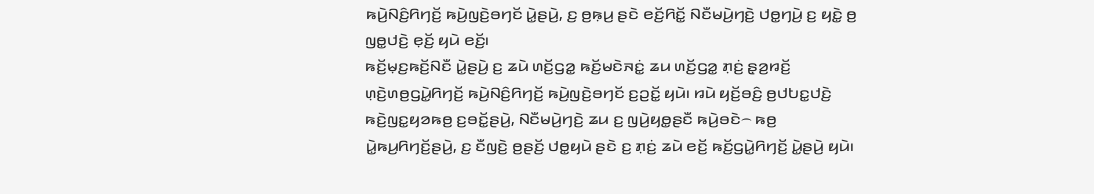ꤒꤣꤧ꤬ꤡꤢꤨ꤬ꤖꤚꤢꤩ꤬ ꤒꤣꤧ꤬ꤜꤢꤧ꤬ꤋꤚꤢꤩ ꤣꤧ꤭ꤔꤣꤧ꤬, ꤢ꤬ ꤥ꤬ꤒ꤫ꤣ꤬ ꤔꤢꤧ ꤕꤢꤩ꤬ꤖꤢꤩ꤭ ꤡꤢꤪꤗꤣꤧ꤬ꤚꤢꤧ꤬ ꤓꤥ꤭ꤚꤣꤧ꤬ ꤢ꤬ ꤟꤢꤧ꤭ ꤥ꤬ ꤜꤥ꤭ꤓꤢꤧ꤬ ꤕ꤫ꤢꤩ꤬ ꤟꤣꤧ ꤕꤢꤩ꤬꤯
ꤒꤢꤩ꤬ꤗ꤫ꤢ꤬ꤒꤢꤩ꤬ꤡꤢꤪ ꤣꤧ꤭ꤔꤣꤧ꤬ ꤢ꤬ ꤘꤣꤧ ꤛꤢꤩ꤬ꤞꤤ꤭ ꤒꤢꤩ꤬ꤗꤢꤧꤏꤢꤦ꤭ ꤘꤣ ꤛꤢꤩ꤬ꤞꤤ꤭ ꤊ꤫ꤢꤦ꤬ ꤔ꤫ꤤ꤬ꤙꤢꤩ꤬ ꤛ꤫ꤢꤧ꤬ꤛꤥ꤬ꤞꤣꤧ꤭ꤖꤚꤢꤩ꤬ ꤒꤣꤧ꤬ꤡꤢꤨ꤬ꤖꤚꤢꤩ꤬ ꤒꤣꤧ꤬ꤜꤢꤧ꤬ꤋꤚꤢꤩ ꤢ꤬ꤑꤢꤩ꤭ ꤟꤣꤧ꤯ ꤙꤣꤧ ꤟꤢꤩ꤬ꤋꤢꤨ꤬ ꤥ꤬ꤓꤝꤢ꤭ꤓꤢꤧ꤬ ꤒꤢꤧ꤬ꤜꤢ꤭ꤟꤤꤒꤥ꤬ ꤢ꤬ꤋꤢꤩ꤭ꤔꤣꤧ꤬, ꤡꤢꤪꤗꤣꤧ꤬ꤚꤢꤧ꤬ ꤘꤣ ꤢ꤬ ꤜꤣꤧ꤬ꤟꤥ꤭ꤔꤢꤪ ꤒꤣꤧ꤬ꤋꤢꤧ꤮ ꤒꤥ꤬ ꤣꤧ꤭ꤒꤣ꤬ꤖꤚꤢꤩ꤬ꤔꤣꤧ꤬, ꤢ꤬ ꤢꤪꤜꤢꤧ꤬ ꤥ꤬ꤔꤢꤩ꤬ ꤓꤥ꤭ꤟꤣꤧ ꤔꤢꤧ ꤢ꤬ ꤊ꤫ꤢꤦ꤬ ꤘꤣꤧ ꤕꤢꤩ꤬ ꤒꤢꤩ꤬ꤞꤣꤧ꤭ꤖꤚꤢꤩ꤬ ꤣꤧ꤭ꤔꤣꤧ꤬ ꤟꤣꤧ꤯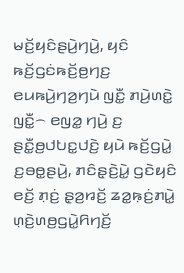ꤗꤢꤩ꤬ꤟꤢꤨꤔꤣꤧ꤬ꤚꤣꤧ꤬, ꤟꤢꤨ ꤒꤢꤩ꤬ꤞꤢꤦꤒꤢꤩ꤬ꤥ꤬ꤚꤢ꤬ ꤕꤣꤒꤣꤧ꤬ꤚꤤ꤬ꤚꤣꤧ ꤜꤢꤪ꤭ ꤊꤣꤧ꤬ꤛꤢꤧ꤭ ꤜꤢꤪ꤭꤮ ꤕꤜꤤ꤭ ꤚꤣꤧ꤬ ꤢ꤬ ꤔꤢꤪ꤭ꤥ꤬ꤓꤝꤢ꤭ꤓꤢꤧ꤬ ꤟꤣꤧ ꤒꤢꤩ꤬ꤞꤣꤧ꤭ ꤢ꤬ꤋꤥ꤭ꤔꤣꤧ꤬, ꤊꤢꤨꤔ꤫ꤢꤧ꤬ꤣꤧ꤭ ꤞꤢꤧꤟꤢꤨ ꤕꤢꤩ꤬ ꤊ꤫ꤢꤦ꤬ ꤔ꤫ꤤ꤬ꤙꤢꤩ꤬ ꤘꤤ꤭ꤒ꤫ꤢꤦ꤬ꤊꤣꤧ꤭ ꤛ꤫ꤢꤧ꤬ꤛꤥ꤬ꤞꤣꤧ꤭ꤖꤚꤢꤩ꤬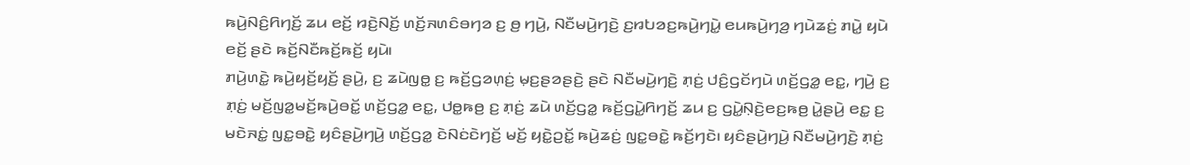ꤒꤣꤧ꤬ꤡꤢꤨ꤬ꤖꤚꤢꤩ꤬ ꤘꤣ ꤕꤢꤩ꤬ ꤙꤢꤧ꤬ꤡꤢꤩ꤬ ꤛꤢꤩ꤬ꤏꤛꤢꤨꤋꤚꤤ ꤢ꤬ ꤥ꤬ ꤚꤣꤧ꤬, ꤡꤢꤪꤗꤣꤧ꤬ꤚꤢꤧ꤬ ꤢ꤬ꤙꤝꤤꤢ꤬ꤒꤣꤧ꤬ꤚꤣꤧ꤭ ꤕꤣꤒꤣꤧ꤬ꤚꤤ꤬ ꤚꤣꤧꤘꤢꤦ꤬ ꤊꤣꤧ꤭ ꤟꤣꤧ ꤕꤢꤩ꤬ ꤔꤢꤧ ꤒꤢꤩ꤬ꤡꤢꤪꤒꤢꤩ꤬ꤒꤢꤩ꤬ ꤟꤣꤧ꤯
ꤊꤣꤧ꤬ꤛꤢꤧ꤭ ꤒꤣꤧ꤬ꤟꤢꤩ꤬ꤟꤢꤩ꤬ ꤔꤣꤧ꤬, ꤢ꤬ ꤘꤣꤧꤜꤥ꤭ ꤢ꤬ ꤒꤢꤩ꤬ꤞꤤꤛ꤫ꤢꤦ꤬ ꤗ꤫ꤢ꤬ꤔꤤꤔꤢꤧ꤬ ꤔꤢꤧ ꤡꤢꤪꤗꤣꤧ꤬ꤚꤢꤧ꤬ ꤊ꤫ꤢꤦ꤬ ꤓꤢꤨ꤬ꤞꤢꤩꤚꤣꤧ ꤛꤢꤩ꤬ꤞꤤ꤭ ꤕꤢ꤭, ꤚꤣꤧ꤬ ꤢ꤬ ꤊ꤫ꤢꤦ꤬ ꤗꤢꤩ꤬ꤜꤤ꤭ꤗꤢꤩ꤬ꤒꤣꤧ꤬ꤋꤢꤩ꤭ ꤛꤢꤩ꤬ꤞꤤ꤭ ꤕꤢ꤭, ꤓꤥ꤭ꤒꤥ꤬ ꤢ꤬ ꤊ꤫ꤢꤦ꤬ ꤘꤣꤧ ꤛꤢꤩ꤬ꤞꤤ꤭ ꤒꤢꤩ꤬ꤞꤣꤧ꤭ꤖꤚꤢꤩ꤬ ꤘꤣ ꤢ꤬ ꤞꤣꤧ꤭ꤡ꤫ꤢꤧ꤬ꤕꤢ꤬ꤒꤥ꤬ ꤣꤧ꤭ꤔꤣꤧ꤬ ꤕꤢ꤭ ꤢ꤬ ꤗꤢꤧꤏꤢꤦ꤭ ꤜꤢ꤭ꤋꤢꤧ꤭ ꤟꤢꤨꤔꤣꤧ꤬ꤚꤣꤧ꤬ ꤛꤢꤩ꤬ꤞꤤ꤭ ꤢꤧꤡꤢꤦꤢꤧꤚꤢꤩ꤬ ꤗꤢꤩ꤬ ꤟꤢꤧ꤭ꤑꤢꤩ꤭ ꤒꤣꤧ꤬ꤘꤢꤦ꤬ ꤜꤢ꤭ꤋꤢꤧ꤭ ꤒꤢꤩ꤬ꤚꤢꤧ꤯ ꤟꤢꤨꤔꤣꤧ꤬ꤚꤣꤧ꤬ ꤡꤢꤪꤗꤣꤧ꤬ꤚꤢꤧ꤬ ꤊ꤫ꤢꤦ꤬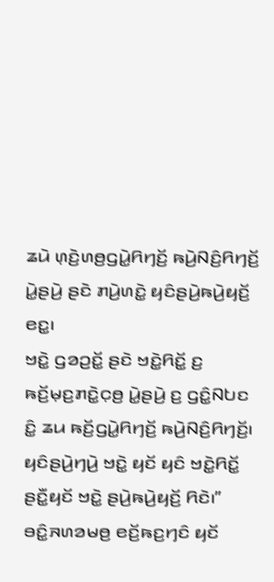ꤘꤣꤧ ꤛ꤫ꤢꤧ꤬ꤛꤥ꤬ꤞꤣꤧ꤭ꤖꤚꤢꤩ꤬ ꤒꤣꤧ꤬ꤡꤢꤨ꤬ꤖꤚꤢꤩ꤬ ꤣꤧ꤭ꤔꤣꤧ꤬ ꤔꤢꤧ ꤊꤣꤧ꤬ꤛꤢꤧ꤭ ꤟꤢꤨꤔꤣꤧ꤬ꤒꤣꤧ꤬ꤟꤢꤩ꤬ ꤕꤢ꤭꤯
ꤠꤢꤧ꤭ ꤞꤤꤑꤢꤩ꤭ ꤔꤢꤧ ꤠꤢꤧ꤭ꤖꤢꤩ꤭ ꤢ꤬ ꤒꤢꤩ꤬ꤗ꤫ꤢ꤬ꤊꤢꤧ꤭ꤍ꤫ꤥ꤬ ꤣꤧ꤭ꤔꤣꤧ꤬ ꤢ꤬ ꤞꤢꤨ꤭ꤡꤝꤢ ꤢꤨ꤭ ꤘꤣ ꤒꤢꤩ꤬ꤞꤣꤧ꤭ꤖꤚꤢꤩ꤬ ꤒꤣꤧ꤬ꤡꤢꤨ꤬ꤖꤚꤢꤩ꤬꤯ ꤟꤢꤨꤔꤣꤧ꤬ꤚꤣꤧ꤬ ꤠꤢꤧ꤭ ꤟꤢꤩ ꤟꤢꤨ ꤠꤢꤧ꤭ꤖꤢꤩ꤭ ꤔꤢꤪ꤭ꤟꤢꤩ ꤠꤢꤧ꤭ ꤔꤣꤧ꤬ꤒꤣꤧ꤬ꤟꤢꤩ꤬ ꤖꤢꤧ꤯”
ꤋꤢꤨ꤭ꤏꤛꤤꤗꤥ꤬ ꤕꤢꤩ꤬ꤒꤢ꤬ꤚꤢꤨ ꤟꤢꤩ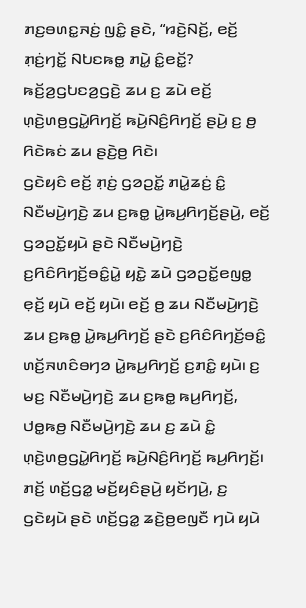ꤊꤢ꤬ꤋꤛꤢ꤭ꤏꤢꤦ꤬ ꤜꤢꤨ꤭ ꤔꤢꤧ, “ꤙꤢꤧ꤬ꤡꤢꤩ꤬, ꤕꤢꤩ꤬ ꤊ꤫ꤢꤦ꤬ꤚꤢꤩ꤭ ꤡꤝꤢꤒꤥ꤭ ꤊꤣꤧ꤭ ꤢꤨ꤭ꤕꤢꤩ꤭? ꤒꤢꤩ꤬ꤤ꤬ꤞꤝꤢꤤ꤬ꤞꤢꤧ꤬ ꤘꤣ ꤢ꤬ ꤘꤣꤧ ꤕꤢꤩ꤬ ꤛ꤫ꤢꤧ꤬ꤛꤥ꤬ꤞꤣꤧ꤭ꤖꤚꤢꤩ꤬ ꤒꤣꤧ꤬ꤡꤢꤨ꤬ꤖꤚꤢꤩ꤬ ꤔꤣꤧ꤬ ꤢ꤬ ꤥ꤬ ꤖꤢꤧꤒꤢꤦ ꤘꤣ ꤔꤢꤧ꤬ꤥ꤬ ꤖꤢꤧ꤯
ꤞꤢꤧꤟꤢꤨ ꤕꤢꤩ꤬ ꤊ꤫ꤢꤦ꤬ ꤞꤤꤑꤢꤩ꤭ ꤊꤣꤧ꤭ꤘꤢꤦ꤬ ꤢꤨ꤭ ꤡꤢꤪꤗꤣꤧ꤬ꤚꤢꤧ꤬ ꤘꤣ ꤢ꤬ꤒꤥ꤭ ꤣꤧ꤭ꤒꤣ꤬ꤖꤚꤢꤩ꤬ꤔꤣꤧ꤬, ꤕꤢꤩ꤬ ꤞꤤꤑꤢꤩ꤭ꤟꤣꤧ ꤔꤢꤧ ꤡꤢꤪꤗꤣꤧ꤬ꤚꤢꤧ꤬ ꤢ꤬ꤖꤢꤨꤖꤚꤢꤩ꤬ꤋꤢꤨ꤭ꤣꤧ꤭ ꤟꤢꤧ꤭ ꤘꤣꤧ ꤞꤤꤑꤢꤩ꤭ꤕꤜꤥ꤭ ꤕ꤫ꤢꤩ꤬ ꤟꤣꤧ ꤕꤢꤩ꤬ ꤟꤣꤧ꤯ ꤕꤢꤩ꤬ ꤥ꤬ ꤘꤣ ꤡꤢꤪꤗꤣꤧ꤬ꤚꤢꤧ꤬ ꤘꤣ ꤢ꤬ꤒꤥ꤭ ꤣꤧ꤭ꤒꤣ꤬ꤖꤚꤢꤩ꤬ ꤔꤢꤧ ꤢ꤬ꤖꤢꤨꤖꤚꤢꤩ꤬ꤋꤢꤨ꤭ ꤛꤢꤩ꤬ꤏꤛꤢꤨꤋꤚꤤ ꤣꤧ꤭ꤒꤣ꤬ꤖꤚꤢꤩ꤬ ꤢ꤬ꤊꤢꤨ꤭ ꤟꤣꤧ꤯ ꤢ꤬ ꤗꤢ꤬ ꤡꤢꤪꤗꤣꤧ꤬ꤚꤢꤧ꤬ ꤘꤣ ꤢ꤬ꤒꤥ꤭ ꤒꤣ꤬ꤖꤚꤢꤩ꤬, ꤓꤥ꤭ꤒꤥ꤬ ꤡꤢꤪꤗꤣꤧ꤬ꤚꤢꤧ꤬ ꤘꤣ ꤢ꤬ ꤘꤣꤧ ꤢꤨ꤭ ꤛ꤫ꤢꤧ꤬ꤛꤥ꤬ꤞꤣꤧ꤭ꤖꤚꤢꤩ꤬ ꤒꤣꤧ꤬ꤡꤢꤨ꤬ꤖꤚꤢꤩ꤬ ꤒꤣ꤬ꤖꤚꤢꤩ꤬꤯
ꤊꤢꤩ꤬ ꤛꤢꤩ꤬ꤞꤤ꤭ ꤗꤢꤩ꤬ꤟꤢꤨꤔꤣꤧ꤬ ꤟꤢꤩꤚꤣꤧ꤬, ꤢ꤬ ꤞꤢꤧꤟꤣꤧ ꤔꤢꤧ ꤛꤢꤩ꤬ꤞꤤ꤭ ꤘꤢꤧ꤬ꤥ꤬ꤕꤜꤢꤪ ꤚꤣꤧ ꤟꤣꤧ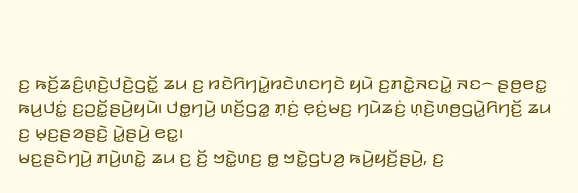ꤢ꤬ ꤒꤢꤩ꤬ꤘꤢꤨ꤬ꤛ꤫ꤢꤧ꤬ꤓꤢꤧ꤬ꤞꤢꤩ꤭ ꤘꤣ ꤢ꤬ ꤙꤢꤧꤖꤚꤣꤧ꤭ꤙꤢꤧꤛꤢꤚꤢꤧ ꤟꤣꤧ ꤢ꤬ꤊꤢꤧ꤭ꤏꤢꤣꤧ꤭ ꤏꤢ꤮ ꤔꤥ꤬ꤕꤢ꤭ ꤒꤣ꤬ꤓꤢꤦ꤭ ꤢ꤬ꤑꤢꤩ꤭ꤔꤣꤧ꤬ꤟꤣꤧ꤯ ꤓꤥ꤭ꤚꤣꤧ꤬ ꤛꤢꤩ꤬ꤞꤤ꤭ ꤊ꤫ꤢꤦ꤬ ꤕ꤫ꤢꤦ꤬ꤗꤢ꤬ ꤚꤣꤧꤘꤢꤦ꤬ ꤛ꤫ꤢꤧ꤬ꤛꤥ꤬ꤞꤣꤧ꤭ꤖꤚꤢꤩ꤬ ꤘꤣ ꤢ꤬ ꤗ꤫ꤢ꤬ꤔꤤꤔꤢꤧ꤬ ꤣꤧ꤭ꤔꤣꤧ꤬ ꤕꤢ꤭꤯
ꤗꤢ꤬ꤔꤢꤧꤚꤣꤧ꤬ ꤊꤣꤧ꤬ꤛꤢꤧ꤭ ꤘꤣ ꤢ꤬ ꤢꤩ꤬ ꤠꤢꤧ꤭ꤛꤢ꤬ ꤥ꤭ ꤠꤢꤧ꤭ꤞꤝꤤ꤬ ꤒꤣꤧ꤬ꤟꤢꤩ꤬ꤔꤣꤧ꤬, ꤢ꤬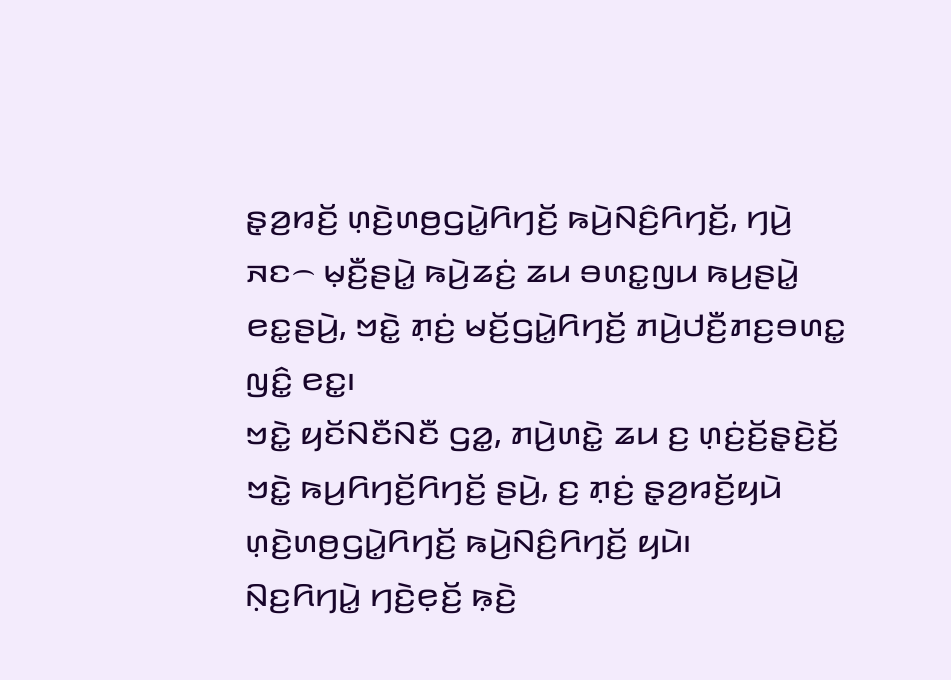ꤔ꤫ꤤ꤬ꤙꤢꤩ꤬ ꤛ꤫ꤢꤧ꤬ꤛꤥ꤬ꤞꤣꤧ꤭ꤖꤚꤢꤩ꤬ ꤒꤣꤧ꤬ꤡꤢꤨ꤬ꤖꤚꤢꤩ꤬, ꤚꤣꤧ꤬ ꤏꤢ꤮ ꤗ꤫ꤢꤪ꤬ꤔꤣꤧ꤭ ꤒꤣꤧ꤬ꤘꤢꤦ꤬ ꤘꤣ ꤋꤛꤢ꤭ꤜꤣ ꤒꤣ꤬ꤔꤣꤧ꤭ ꤕꤢ꤭ꤔꤣꤧ꤬, ꤠꤢꤧ꤭ ꤊ꤫ꤢꤦ꤬ ꤗꤢꤩ꤬ꤞꤣꤧ꤭ꤖꤚꤢꤩ꤬ ꤊꤣꤧ꤬ꤓꤢꤪ꤬ꤊꤢ꤬ꤋꤛꤢ꤭ ꤜꤢꤨ꤭ ꤕꤢ꤭꤯
ꤠꤢꤧ꤭ ꤟꤢꤩꤡꤢꤪꤡꤢꤪ ꤞꤤ꤭, ꤊꤣꤧ꤬ꤛꤢꤧ꤭ ꤘꤣ ꤢ꤬ ꤛ꤫ꤢꤦ꤬ꤢꤩ꤬ꤔ꤫ꤢꤧ꤬ꤢꤩ꤬ ꤠꤢꤧ꤭ ꤒꤣ꤬ꤖꤚꤢꤩ꤬ꤖꤚꤢꤩ꤬ ꤔꤣꤧ꤬, ꤢ꤬ ꤊ꤫ꤢꤦ꤬ ꤔ꤫ꤤ꤬ꤙꤢꤩ꤬ꤟꤣꤧ ꤛ꤫ꤢꤧ꤬ꤛꤥ꤬ꤞꤣꤧ꤭ꤖꤚꤢꤩ꤬ ꤒꤣꤧ꤬ꤡꤢꤨ꤬ꤖꤚꤢꤩ꤬ ꤟꤣꤧ꤯
ꤡ꤫ꤢ꤬ꤖꤚꤣꤧ꤭ ꤚꤢꤧ꤬ꤕ꤫ꤢꤩ꤬ ꤒ꤫ꤢꤧ꤬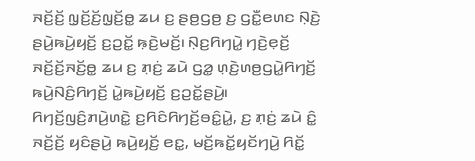ꤏꤢꤩ꤬ꤢꤩ꤬ ꤜ꤫ꤢꤩ꤬ꤢꤩ꤬ꤜ꤫ꤢꤩ꤬ꤥ꤭ ꤘꤣ ꤢ꤬ ꤔꤥ꤬ꤞꤥ꤬ ꤢ꤬ ꤞꤢꤪ꤭ꤕꤛꤢ ꤡ꤫ꤢꤧ꤬ ꤔꤣꤧ꤬ꤒꤣꤧ꤬ꤟꤢꤩ꤬ ꤢ꤬ꤑꤢꤩ꤭ ꤒ꤫ꤢꤧ꤬ꤗꤢꤩ꤬꤯ ꤡ꤫ꤢ꤬ꤖꤚꤣꤧ꤭ ꤚꤢꤧ꤬ꤕ꤫ꤢꤩ꤬ ꤏꤢꤩ꤬ꤢꤩ꤬ꤏꤢꤩ꤬ꤥ꤭ ꤘꤣ ꤢ꤬ ꤊ꤫ꤢꤦ꤬ ꤘꤣꤧ ꤞꤤ꤭ ꤛ꤫ꤢꤧ꤬ꤛꤥ꤬ꤞꤣꤧ꤭ꤖꤚꤢꤩ꤬ ꤒꤣꤧ꤬ꤡꤢꤨ꤬ꤖꤚꤢꤩ꤬ ꤣꤧ꤭ꤒꤣꤧ꤬ꤟꤢꤩ꤬ ꤢ꤬ꤑꤢꤩ꤭ꤔꤣꤧ꤬꤯ ꤖꤚꤢꤩ꤬ꤜꤢꤨ꤬ꤊꤣꤧ꤬ꤛꤢꤧ꤭ ꤢ꤬ꤖꤢꤨꤖꤚꤢꤩ꤬ꤋꤢꤨ꤭ꤣꤧ꤭, ꤢ꤬ ꤊ꤫ꤢꤦ꤬ ꤘꤣꤧ ꤢꤨ꤭ ꤏꤢꤩ꤬ꤢꤩ꤬ ꤟꤢꤨꤔꤣꤧ꤬ ꤒꤣꤧ꤬ꤟꤢꤩ꤬ ꤕꤢ꤭, ꤗꤢꤩ꤬ꤒꤢꤩ꤭ꤟꤢꤩꤚꤣꤧ꤬ ꤖꤢꤩ꤭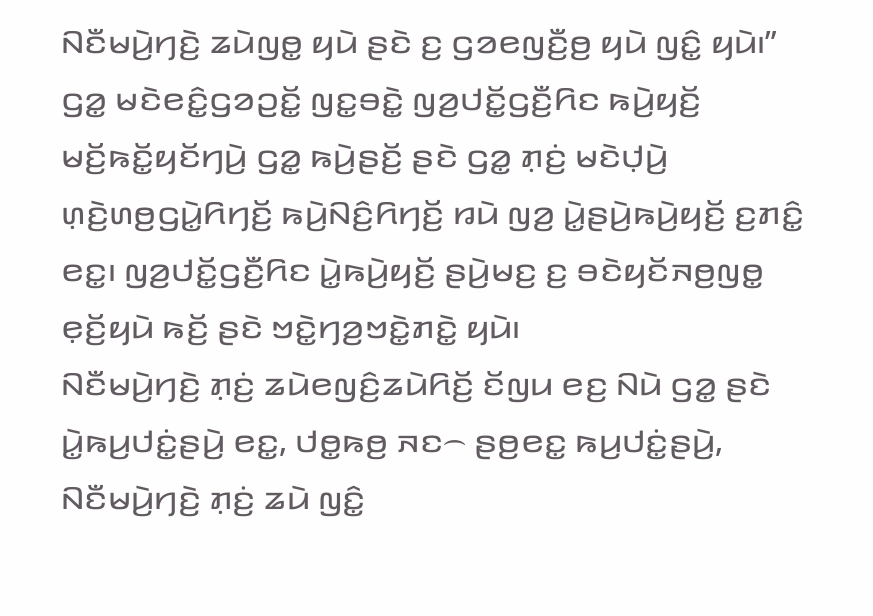ꤡꤢꤪꤗꤣꤧ꤬ꤚꤢꤧ꤬ ꤘꤣꤧꤜꤥ꤭ ꤟꤣꤧ ꤔꤢꤧ ꤢ꤬ ꤞꤤꤕꤜꤢꤪ꤬ꤥ꤬ ꤟꤣꤧ ꤜꤢꤨ꤭ ꤟꤣꤧ꤯”
ꤞꤤ꤭ ꤗꤢꤧꤕꤢꤨ꤭ꤞꤤꤑꤢꤩ꤭ ꤜꤢ꤭ꤋꤢꤧ꤭ ꤜꤤ꤬ꤓꤢꤩ꤭ꤞꤢꤪ꤬ꤖꤢ ꤒꤣꤧ꤬ꤟꤢꤩ꤬ ꤗꤢꤩ꤬ꤒꤢꤩ꤭ꤟꤢꤩꤚꤣꤧ꤬ ꤞꤤ꤭ ꤒꤣꤧ꤬ꤔꤢꤩ꤬ ꤔꤢꤧ ꤞꤤ꤭ ꤊ꤫ꤢꤦ꤬ ꤗꤢꤧꤓ꤫ꤣꤧ꤬ ꤛ꤫ꤢꤧ꤬ꤛꤥ꤬ꤞꤣꤧ꤭ꤖꤚꤢꤩ꤬ ꤒꤣꤧ꤬ꤡꤢꤨ꤬ꤖꤚꤢꤩ꤬ ꤙꤣꤧ ꤜꤤ꤬ ꤣꤧ꤭ꤔꤣꤧ꤬ꤒꤣꤧ꤬ꤟꤢꤩ꤬ ꤢ꤬ꤊꤢꤨ꤭ ꤕꤢ꤭꤯ ꤜꤤ꤬ꤓꤢꤩ꤭ꤞꤢꤪ꤬ꤖꤢ ꤣꤧ꤭ꤒꤣꤧ꤬ꤟꤢꤩ꤬ ꤔꤣꤧ꤬ꤗꤢ꤬ ꤢ꤬ ꤋꤢꤧꤟꤢꤩꤏꤥ꤬ꤜꤥ꤭ ꤕ꤫ꤢꤩ꤬ꤟꤣꤧ ꤒꤢꤩ꤬ ꤔꤢꤧ ꤠꤢꤧ꤭ꤚꤤ꤬ꤠꤢꤧ꤭ꤊꤢꤧ꤭ ꤟꤣꤧ꤯
ꤡꤢꤪꤗꤣꤧ꤬ꤚꤢꤧ꤬ ꤊ꤫ꤢꤦ꤬ ꤘꤣꤧꤕꤜꤢꤨ꤬ꤘꤣꤧꤖꤢꤩ꤬ ꤢꤩꤜꤣ ꤕꤢ꤬ ꤡꤣꤧ ꤞꤤ꤭ ꤔꤢꤧ ꤣꤧ꤭ꤒꤣ꤬ꤓꤢꤦ꤭ꤔꤣꤧ꤬ ꤕꤢ꤭, ꤓꤥ꤭ꤒꤥ꤬ ꤏꤢ꤮ ꤔꤥ꤬ꤕꤢ꤭ ꤒꤣ꤬ꤓꤢꤦ꤭ꤔꤣꤧ꤬, ꤡꤢꤪꤗꤣꤧ꤬ꤚꤢꤧ꤬ ꤊ꤫ꤢꤦ꤬ ꤘꤣꤧ ꤜꤢꤨ꤭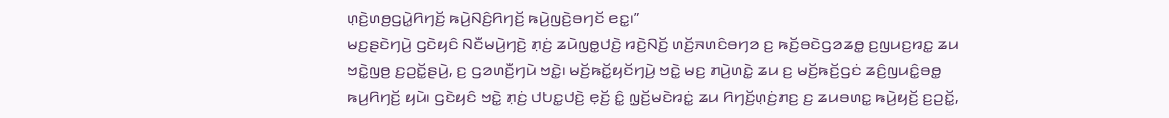ꤛ꤫ꤢꤧ꤬ꤛꤥ꤬ꤞꤣꤧ꤭ꤖꤚꤢꤩ꤬ ꤒꤣꤧ꤬ꤡꤢꤨ꤬ꤖꤚꤢꤩ꤬ ꤒꤣꤧ꤬ꤜꤢꤧ꤬ꤋꤚꤢꤩ ꤕꤢ꤭꤯”
ꤗꤢ꤬ꤔꤢꤧꤚꤣꤧ꤬ ꤞꤢꤧꤟꤢꤨ ꤡꤢꤪꤗꤣꤧ꤬ꤚꤢꤧ꤬ ꤊ꤫ꤢꤦ꤬ ꤘꤣꤧꤜꤥ꤭ꤓꤢꤧ꤬ ꤙꤢꤧ꤬ꤡꤢꤩ꤬ ꤛꤢꤩ꤬ꤏꤛꤢꤨꤋꤚꤤ ꤢ꤬ ꤒꤢꤩ꤬ꤋꤢꤧꤞꤤꤘꤥ꤭ ꤢ꤬ꤜꤣꤢ꤬ꤙꤢ꤭ ꤘꤣ ꤠꤢꤧ꤭ꤜꤥ꤬ ꤢ꤬ꤑꤢꤩ꤭ꤔꤣꤧ꤬, ꤢ꤬ ꤞꤤꤛꤢꤪ꤬ꤚꤣꤧ ꤠꤢꤧ꤭꤯ ꤗꤢꤩ꤬ꤒꤢꤩ꤭ꤟꤢꤩꤚꤣꤧ꤬ ꤠꤢꤧ꤭ ꤗꤢ꤬ ꤊꤣꤧ꤬ꤛꤢꤧ꤭ ꤘꤣ ꤢ꤬ ꤗꤢꤩ꤬ꤒꤢꤩ꤬ꤞꤢꤦ ꤘꤢꤨ꤬ꤜꤣꤢꤨ꤭ꤋꤥ꤭ ꤒꤣ꤬ꤖꤚꤢꤩ꤬ ꤟꤣꤧ꤯ ꤞꤢꤧꤟꤢꤨ ꤠꤢꤧ꤭ ꤊ꤫ꤢꤦ꤬ ꤓꤝꤢ꤭ꤓꤢꤧ꤬ ꤕ꤫ꤢꤩ꤬ ꤢꤨ꤭ ꤜ꤫ꤢꤩ꤬ꤗꤢꤧꤙꤢꤦ꤭ ꤘꤣ ꤖꤚꤢꤩ꤬ꤛ꤫ꤢꤦ꤬ꤊꤢ꤬ ꤢ꤬ ꤘꤣꤋꤛꤢ꤭ ꤒꤣꤧ꤬ꤟꤢꤩ꤬ ꤢ꤬ꤑꤢꤩ꤭,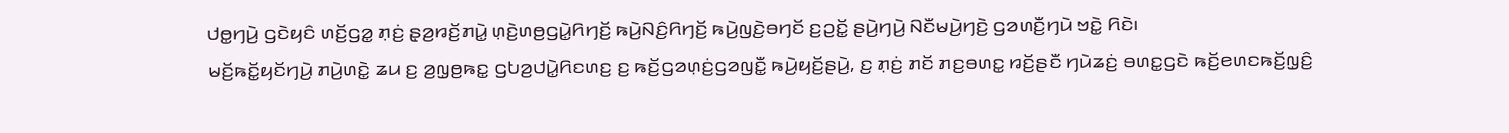ꤓꤥ꤭ꤚꤣꤧ꤬ ꤞꤢꤧꤟꤢꤨ ꤛꤢꤩ꤬ꤞꤤ꤭ ꤊ꤫ꤢꤦ꤬ ꤔ꤫ꤤ꤬ꤙꤢꤩ꤬ꤊꤣꤧ꤭ ꤛ꤫ꤢꤧ꤬ꤛꤥ꤬ꤞꤣꤧ꤭ꤖꤚꤢꤩ꤬ ꤒꤣꤧ꤬ꤡꤢꤨ꤬ꤖꤚꤢꤩ꤬ ꤒꤣꤧ꤬ꤜꤢꤧ꤬ꤋꤚꤢꤩ ꤢ꤬ꤑꤢꤩ꤭ ꤔꤣꤧ꤬ꤚꤣꤧ꤬ ꤡꤢꤪꤗꤣꤧ꤬ꤚꤢꤧ꤬ ꤞꤤꤛꤢꤪ꤬ꤚꤣꤧ ꤠꤢꤧ꤭ ꤖꤢꤧ꤯
ꤗꤢꤩ꤬ꤒꤢꤩ꤭ꤟꤢꤩꤚꤣꤧ꤬ ꤊꤣꤧ꤬ꤛꤢꤧ꤭ ꤘꤣ ꤢ꤬ ꤤ꤬ꤜ꤫ꤥ꤬ꤒꤢ꤭ ꤞꤝꤤ꤬ꤓꤣꤧ꤭ꤖꤢꤛꤢ꤬ ꤢ꤬ ꤒꤢꤩ꤬ꤞꤤꤛ꤫ꤢꤦ꤬ꤞꤤꤜꤢꤪ꤭ ꤒꤣꤧ꤬ꤟꤢꤩ꤬ꤔꤣꤧ꤬, ꤢ꤬ ꤊ꤫ꤢꤦ꤬ ꤊꤢꤩ ꤊꤢ꤬ꤋꤛꤢ꤭ ꤙꤢꤩ꤬ꤔꤢꤪ ꤚꤣꤧꤘꤢꤦ꤬ ꤋꤛꤢ꤭ꤞꤢꤧ ꤒꤢꤩ꤬ꤕꤛꤢꤒꤢꤩ꤬ꤜ꤫ꤢꤨ꤬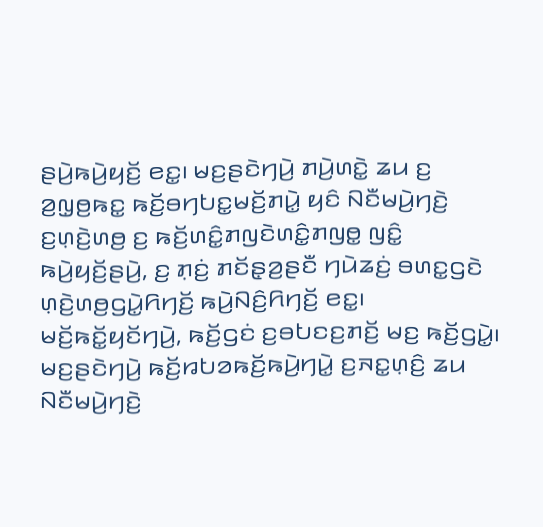ꤔꤣꤧ꤬ꤒꤣꤧ꤬ꤟꤢꤩ꤬ ꤕꤢ꤭꤯ ꤗꤢ꤬ꤔꤢꤧꤚꤣꤧ꤬ ꤊꤣꤧ꤬ꤛꤢꤧ꤭ ꤘꤣ ꤢ꤬ ꤤ꤬ꤜ꤫ꤥ꤬ꤒꤢ꤭ ꤒꤢꤩ꤬ꤋꤚꤝꤢ꤭ꤗꤢꤩ꤬ꤊꤣꤧ꤭ ꤟꤢꤨ ꤡꤢꤪꤗꤣꤧ꤬ꤚꤢꤧ꤬ ꤢ꤬ꤛ꤫ꤢꤧ꤬ꤛꤥ꤬ ꤢ꤬ ꤒꤢꤩ꤬ꤛꤢꤨ꤭ꤊꤜꤢꤧꤛꤢꤨ꤭ꤊꤜꤥ꤭ ꤜꤢꤨ꤭ ꤒꤣꤧ꤬ꤟꤢꤩ꤬ꤔꤣꤧ꤬, ꤢ꤬ ꤊ꤫ꤢꤦ꤬ ꤊꤢꤩꤔ꤫ꤤ꤬ꤔꤢꤪ ꤚꤣꤧꤘꤢꤦ꤬ ꤋꤛꤢ꤭ꤞꤢꤧ ꤛ꤫ꤢꤧ꤬ꤛꤥ꤬ꤞꤣꤧ꤭ꤖꤚꤢꤩ꤬ ꤒꤣꤧ꤬ꤡꤢꤨ꤬ꤖꤚꤢꤩ꤬ ꤕꤢ꤭꤯
ꤗꤢꤩ꤬ꤒꤢꤩ꤭ꤟꤢꤩꤚꤣꤧ꤬, ꤒꤢꤩ꤬ꤞꤢꤦ ꤢ꤬ꤋꤝꤢꤢ꤬ꤊꤢꤩ꤬ ꤗꤢ꤬ ꤒꤢꤩ꤬ꤞꤣꤧ꤭꤯ ꤗꤢ꤬ꤔꤢꤧꤚꤣꤧ꤬ ꤒꤢꤩ꤬ꤙꤝꤤꤒꤢꤩ꤬ꤒꤣꤧ꤬ꤚꤣꤧ꤭ ꤢ꤬ꤏꤢ꤭ꤛ꤫ꤢꤨ꤬ ꤘꤣ ꤡꤢꤪꤗꤣꤧ꤬ꤚꤢꤧ꤬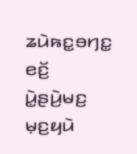ꤘꤣꤧꤒꤢ꤭ꤋꤚꤢ꤭ ꤕꤢꤩ꤬ ꤣꤧ꤭ꤔꤣꤧ꤬ꤗꤢ꤬ ꤗ꤫ꤢ꤬ꤟꤣꤧ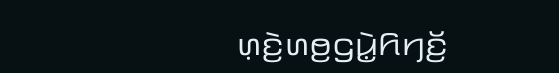ꤛ꤫ꤢꤧ꤬ꤛꤥ꤬ꤞꤣꤧ꤭ꤖꤚꤢꤩ꤬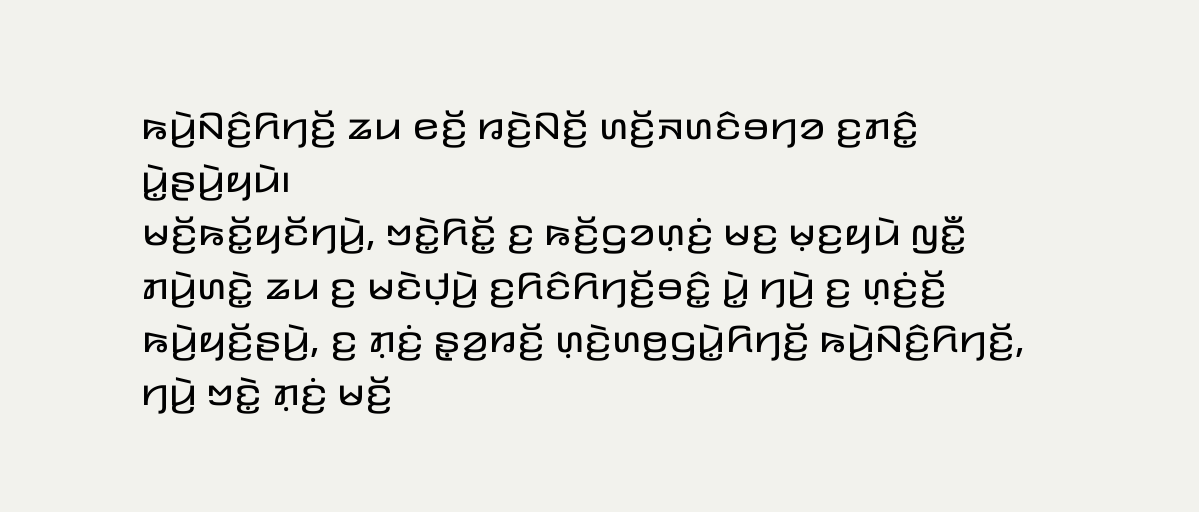ꤒꤣꤧ꤬ꤡꤢꤨ꤬ꤖꤚꤢꤩ꤬ ꤘꤣ ꤕꤢꤩ꤬ ꤙꤢꤧ꤬ꤡꤢꤩ꤬ ꤛꤢꤩ꤬ꤏꤛꤢꤨꤋꤚꤤ ꤢ꤬ꤊꤢꤨ꤭ ꤣꤧ꤭ꤔꤣꤧ꤬ꤟꤣꤧ꤯
ꤗꤢꤩ꤬ꤒꤢꤩ꤭ꤟꤢꤩꤚꤣꤧ꤬, ꤠꤢꤧ꤭ꤖꤢꤩ꤭ ꤢ꤬ ꤒꤢꤩ꤬ꤞꤤꤛ꤫ꤢꤦ꤬ ꤗꤢ꤬ ꤗ꤫ꤢ꤬ꤟꤣꤧ ꤜꤢꤪ꤭ ꤊꤣꤧ꤬ꤛꤢꤧ꤭ ꤘꤣ ꤢ꤬ ꤗꤢꤧꤓ꤫ꤣꤧ꤬ ꤢ꤬ꤖꤢꤨꤖꤚꤢꤩ꤬ꤋꤢꤨ꤭ ꤣꤧ꤭ ꤚꤣꤧ꤬ ꤢ꤬ ꤛ꤫ꤢꤦ꤬ꤢꤩ꤬ ꤒꤣꤧ꤬ꤟꤢꤩ꤬ꤔꤣꤧ꤬, ꤢ꤬ ꤊ꤫ꤢꤦ꤬ ꤔ꤫ꤤ꤬ꤙꤢꤩ꤬ ꤛ꤫ꤢꤧ꤬ꤛꤥ꤬ꤞꤣꤧ꤭ꤖꤚꤢꤩ꤬ ꤒꤣꤧ꤬ꤡꤢꤨ꤬ꤖꤚꤢꤩ꤬, ꤚꤣꤧ꤬ ꤠꤢꤧ꤭ ꤊ꤫ꤢꤦ꤬ ꤗꤢꤩ꤬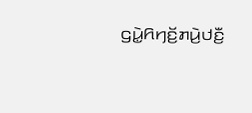ꤞꤣꤧ꤭ꤖꤚꤢꤩ꤬ꤊꤣꤧ꤬ꤓꤢꤪ꤬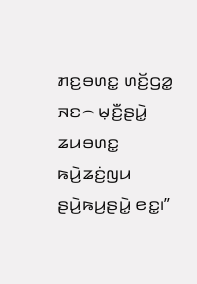ꤊꤢ꤬ꤋꤛꤢ꤭ ꤛꤢꤩ꤬ꤞꤤ꤭ ꤏꤢ꤮ ꤗ꤫ꤢꤪ꤬ꤔꤣꤧ꤭ ꤘꤣꤋꤛꤢ꤭ ꤒꤣꤧ꤬ꤘꤢꤦ꤬ꤜꤣ ꤔꤣꤧ꤬ꤒꤣ꤬ꤔꤣꤧ꤭ ꤕꤢ꤭꤯”